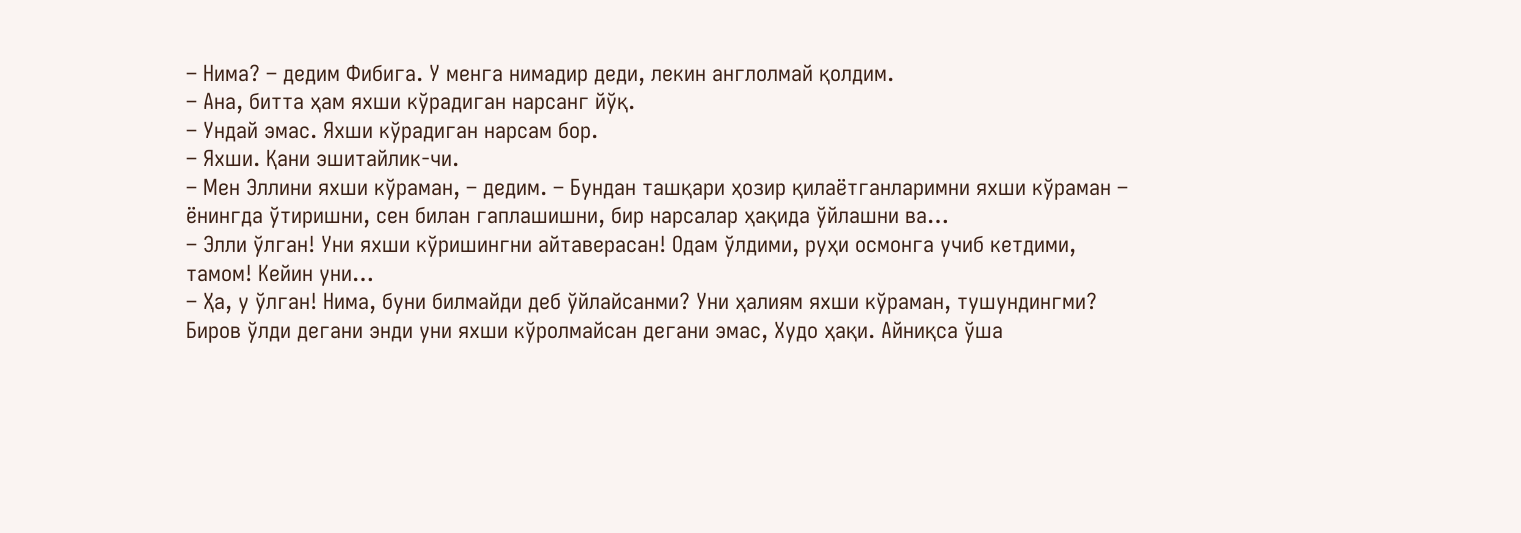– Нима? – дедим Фибига. У менга нимадир деди, лекин англолмай қолдим.
– Ана, битта ҳам яхши кўрадиган нарсанг йўқ.
– Ундай эмас. Яхши кўрадиган нарсам бор.
– Яхши. Қани эшитайлик-чи.
– Мен Эллини яхши кўраман, – дедим. – Бундан ташқари ҳозир қилаётганларимни яхши кўраман – ёнингда ўтиришни, сен билан гаплашишни, бир нарсалар ҳақида ўйлашни ва…
– Элли ўлган! Уни яхши кўришингни айтаверасан! Одам ўлдими, руҳи осмонга учиб кетдими, тамом! Кейин уни…
– Ҳа, у ўлган! Нима, буни билмайди деб ўйлайсанми? Уни ҳалиям яхши кўраман, тушундингми? Биров ўлди дегани энди уни яхши кўролмайсан дегани эмас, Худо ҳақи. Айниқса ўша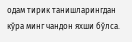одам тирик танишларингдан кўра минг чандон яхши бўлса.